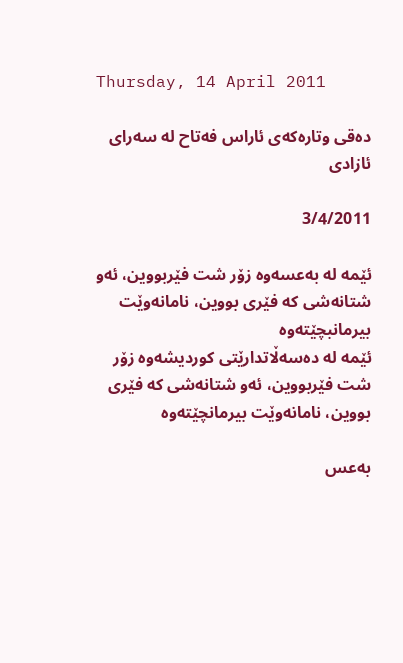Thursday, 14 April 2011

دەقی وتارەکەی ئاراس فەتاح لە سەرای ئازادی

3/4/2011

ئێمە لە بەعسەوە زۆر شت فێربووین، ئەو شتانەشی کە فێری بووین، نامانەوێت بیرمانبچێتەوە
ئێمە لە دەسەڵاتدارێتی کوردیشەوە زۆر شت فێربووین، ئەو شتانەشی کە فێری بووین، نامانەوێت بیرمانچێتەوە

بەعس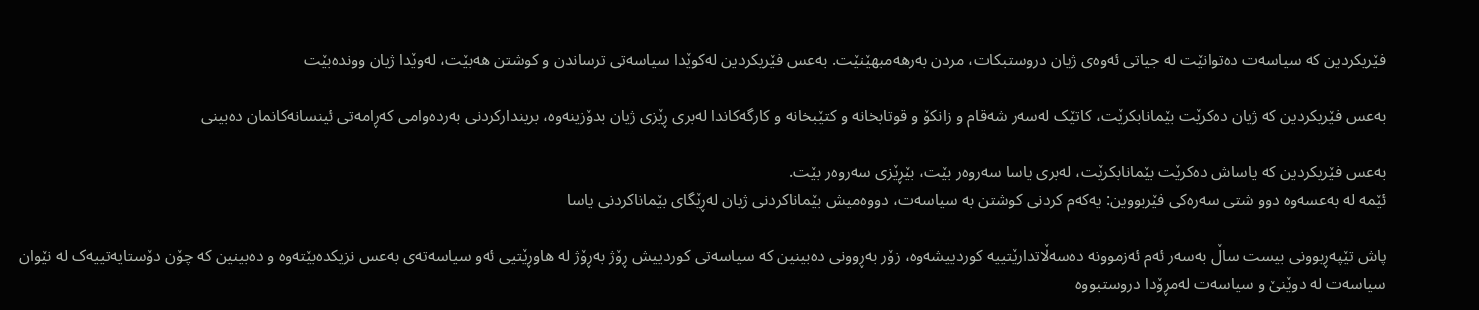فێریکردین کە سیاسەت دەتوانێت لە جیاتی ئەوەی ژیان دروستبکات، مردن بەرھەمبھێنێت. بەعس فێریکردین لەکوێدا سیاسەتی ترساندن و کوشتن ھەبێت، لەوێدا ژیان ووندەبێت

بەعس فێریکردین کە ژیان دەکرێت بێمانابکرێت، کاتێک لەسەر شەقام و زانکۆ و قوتابخانە و کتێبخانە و کارگەکاندا لەبری ڕێزی ژیان بدۆزینەوە، بریندارکردنی بەردەوامی کەڕامەتی ئینسانەکانمان دەبینی

بەعس فێریکردین کە یاساش دەکرێت بێمانابکرێت، لەبری یاسا سەروەر بێت، بێڕێزی سەروەر بێت.
ئێمە لە بەعسەوە دوو شتی سەرەکی فێربووین: یەکەم کردنی کوشتن بە سیاسەت، دووەمیش بێماناکردنی ژیان لەڕێگای بێماناکردنی یاسا

پاش تێپەڕبوونی بیست ساڵ بەسەر ئەم ئەزموونە دەسەڵاتدارێتییە کوردییشەوە، زۆر بەڕوونی دەبینین کە سیاسەتی کوردییش ڕۆژ بەڕۆژ لە ھاوڕێتیی ئەو سیاسەتەی بەعس نزیکدەبێتەوە و دەبینین کە چۆن دۆستایەتییەک لە نێوان سیاسەت لە دوێنێ و سیاسەت لەمڕۆدا دروستبووە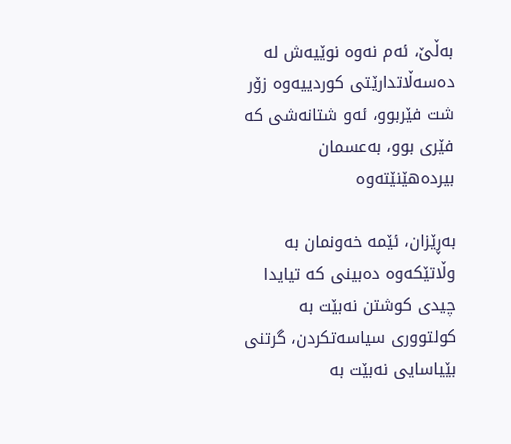بەڵێ، ئەم نەوە نوێیەش لە دەسەڵاتدارێتی کوردییەوە زۆر شت فێربوو، ئەو شتانەشی کە فێری بوو، بەعسمان بیردەھێنێتەوە

بەڕێزان، ئێمە خەونمان بە وڵاتێکەوە دەبینی کە تیایدا چیدی کوشتن نەبێت بە کولتووری سیاسەتکردن، گرتنی بێیاسایی نەبێت بە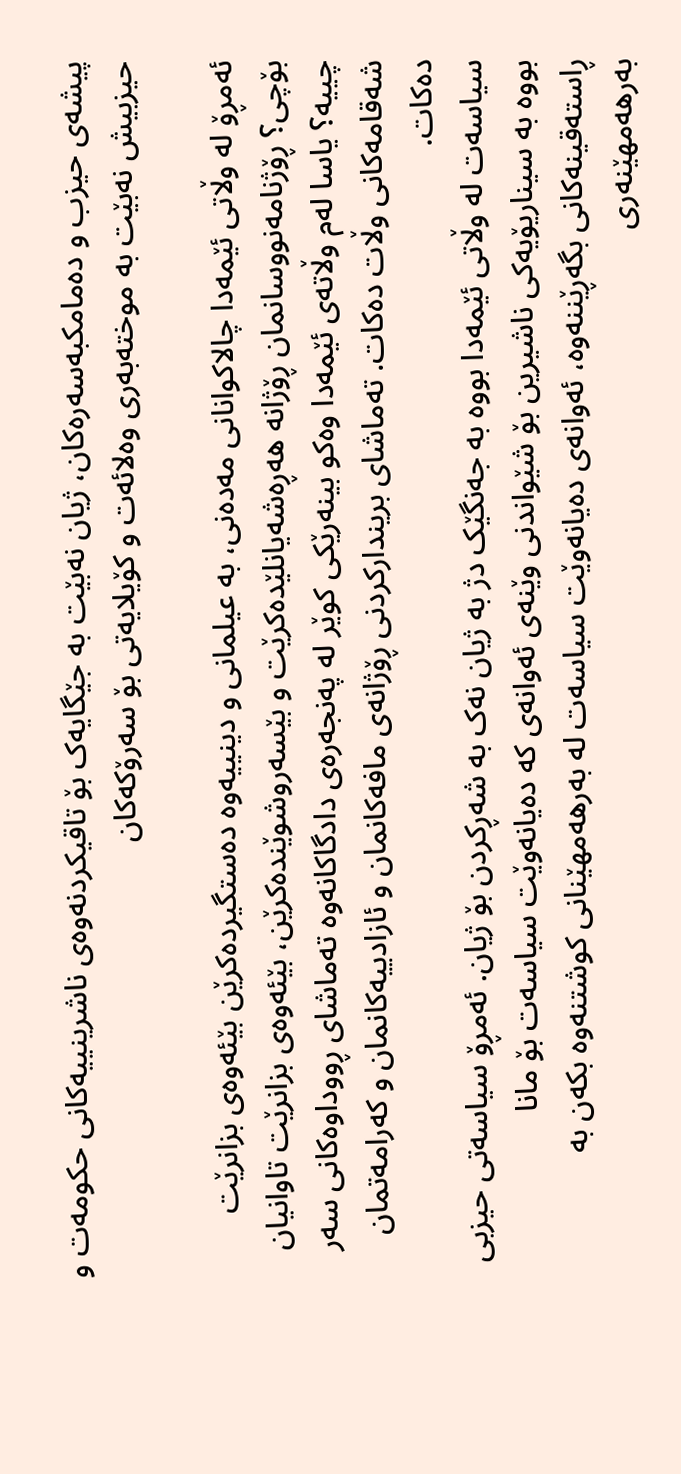پیشەی حیزب و دەمامکبەسەرەکان، ژیان نەبێت بە جێگایەک بۆ تاقیکردنەوەی ناشرینییەکانی حکومەت و حیزبیش نەبێت بە موختەبەری وەلائەت و کۆیلایەتی بۆ سەرۆکەکان

ئەمڕۆ لە وڵاتی ئێمەدا چالاکوانانی مەدەنی، بە عیلمانی و دینییەوە دەستگیردەکرێن بێئەوەی بزانرێت بۆچی؟ ڕۆژنامەنووسانمان ڕۆژانە ھەڕەشەیانلێدەکرێت و بێسەروشوێندەکرێن، بێئەوەی بزانرێت تاوانیان چییە؟ یاسا لەم وڵاتەی ئێمەدا وەکو بینەرێکی کوێر لە پەنجەرەی دادگاکانەوە تەماشای ڕووداوەکانی سەر شەقامەکانی وڵات دەکات. تەماشای بریندارکردنی ڕۆژانەی مافەکانمان و ئازادییەکانمان و کەرامەتمان دەکات.
سیاسەت لە وڵاتی ئێمەدا بووە بە جەنگێک دژ بە ژیان نەک بە شەڕکردن بۆ ژیان. ئەمڕۆ سیاسەتی حیزبی بووە بە سیناریۆیەکی ناشیرین بۆ شێواندنی وێنەی ئەوانەی کە دەیانەوێت سیاسەت بۆ مانا ڕاستەقینەکانی بگەڕێننەوە، ئەوانەی دەیانەوێت سیاسەت لە بەرھەمھێنانی کوشتنەوە بکەن بە بەرھەمھێنەری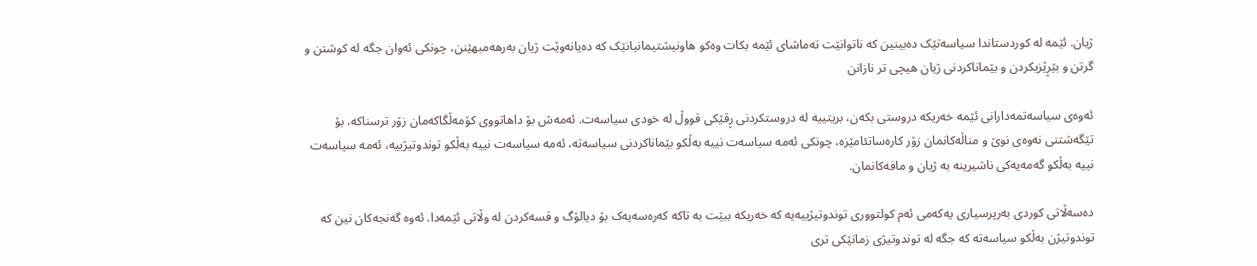ژیان. ئێمە لە کوردستاندا سیاسەتێک دەبینین کە ناتوانێت تەماشای ئێمە بکات وەکو ھاونیشتیمانیانێک کە دەیانەوێت ژیان بەرھەمبھێنن، چونکی ئەوان جگە لە کوشتن و گرتن و بێڕێزیکردن و بێماناکردنی ژیان ھیچی تر نازانن

ئەوەی سیاسەتمەدارانی ئێمە خەریکە دروستی بکەن، بریتییە لە دروستکردنی ڕقێکی قووڵ لە خودی سیاسەت. ئەمەش بۆ داھاتووی کۆمەڵگاکەمان زۆر ترسناکە، بۆ تێگەشتنی نەوەی نوێ و مناڵەکانمان زۆر کارەساتئامێزە، چونکی ئەمە سیاسەت نییە بەڵکو بێماناکردنی سیاسەتە، ئەمە سیاسەت نییە بەڵکو توندوتیژییە، ئەمە سیاسەت نییە بەڵکو گەمەیەکی ناشیرینە بە ژیان و مافەکانمان.

دەسەڵاتی کوردی بەرپرسیاری یەکەمی ئەم کولتووری توندوتیژییەیە کە خەریکە ببێت بە تاکە کەرەسەیەک بۆ دیالۆگ و قسەکردن لە وڵاتی ئێمەدا. ئەوە گەنجەکان نین کە توندوتیژن بەڵکو سیاسەتە کە جگە لە توندوتیژی زمانێکی تری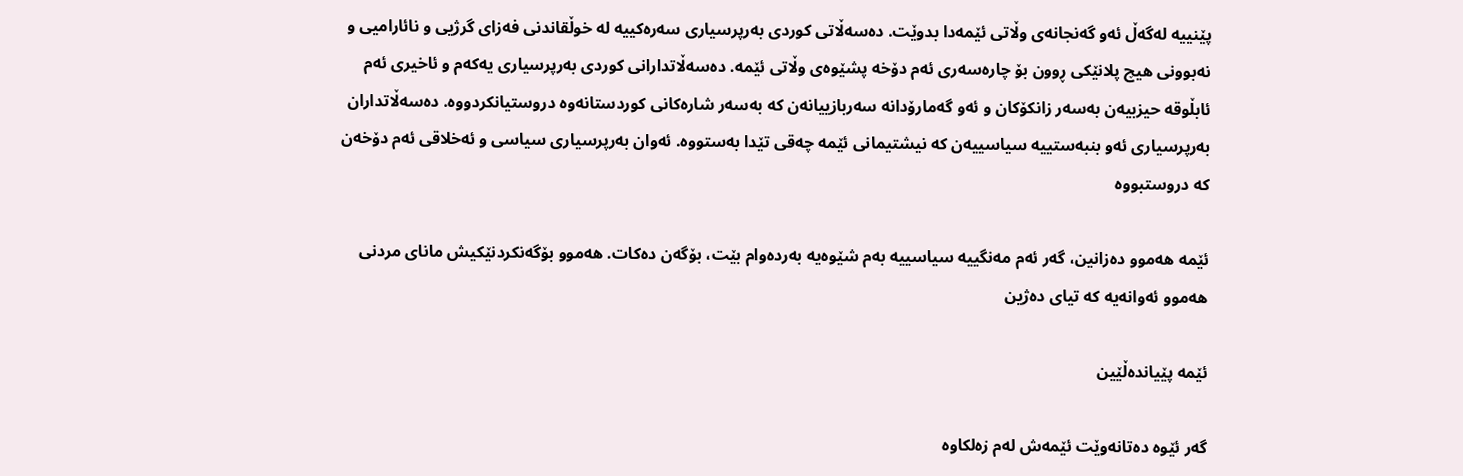پێنییە لەگەڵ ئەو گەنجانەی وڵاتی ئێمەدا بدوێت. دەسەڵاتی کوردی بەرپرسیاری سەرەکییە لە خوڵقاندنی فەزای گرژیی و نائارامیی و نەبوونی ھیچ پلانێکی ڕوون بۆ چارەسەری ئەم دۆخە پشێوەی وڵاتی ئێمە. دەسەڵاتدارانی کوردی بەرپرسیاری یەکەم و ئاخیری ئەم ئابڵوقە حیزبیەن بەسەر زانکۆکان و ئەو گەمارۆدانە سەربازییانەن کە بەسەر شارەکانی کوردستانەوە دروستیانکردووە. دەسەڵاتداران بەرپرسیاری ئەو بنبەستییە سیاسییەن کە نیشتیمانی ئێمە چەقی تێدا بەستووە. ئەوان بەرپرسیاری سیاسی و ئەخلاقی ئەم دۆخەن کە دروستبووە

ئێمە ھەموو دەزانین، گەر ئەم مەنگییە سیاسییە بەم شێوەیە بەردەوام بێت، بۆگەن دەکات. ھەموو بۆگەنکردنێکیش مانای مردنی ھەموو ئەوانەیە کە تیای دەژین

ئێمە پێیاندەڵێین

گەر ئێوە دەتانەوێت ئێمەش لەم زەلکاوە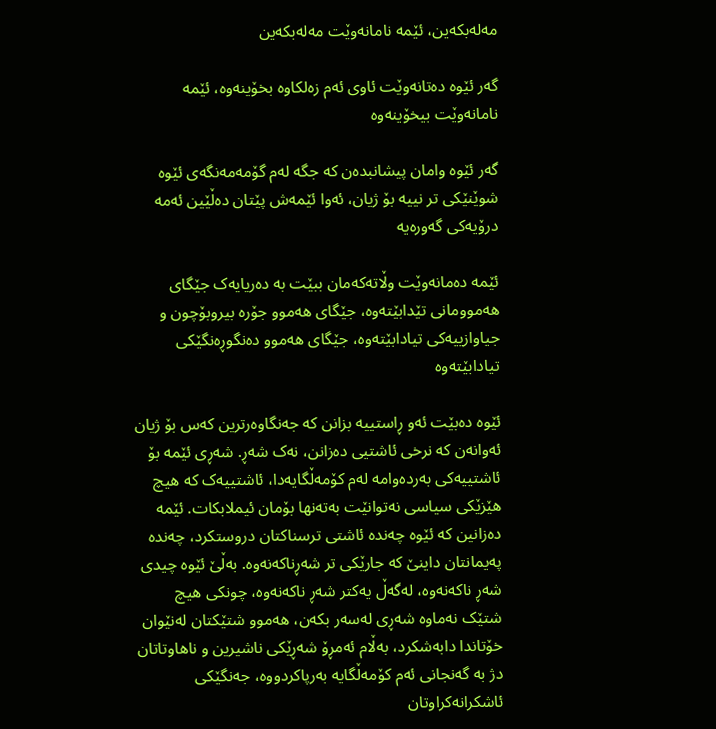مەلەبکەین، ئێمە نامانەوێت مەلەبکەین

گەر ئێوە دەتانەوێت ئاوی ئەم زەلکاوە بخۆینەوە، ئێمە نامانەوێت بیخۆینەوە

گەر ئێوە وامان پیشانبدەن کە جگە لەم گۆمەمەنگەی ئێوە شوێنێکی تر نییە بۆ ژیان، ئەوا ئێمەش پێتان دەڵێین ئەمە درۆیەکی گەورەیە

ئێمە دەمانەوێت وڵاتەکەمان ببێت بە دەریایەک جێگای ھەموومانی تێدابێتەوە، جێگای ھەموو جۆرە بیروبۆچون و جیاوازییەکی تیادابێتەوە، جێگای ھەموو دەنگوڕەنگێکی تیادابێتەوە

ئێوە دەبێت ئەو ڕاستییە بزانن کە جەنگاوەرترین کەس بۆ ژیان ئەوانەن کە نرخی ئاشتیی دەزانن، نەک شەڕ. شەڕی ئێمە بۆ ئاشتییەکی بەردەوامە لەم کۆمەڵگایەدا، ئاشتییەک کە ھیچ ھێزێکی سیاسی نەتوانێت بەتەنھا بۆمان ئیملابکات. ئێمە دەزانین کە ئێوە چەندە ئاشتی ترسناکتان دروستکرد، چەندە پەیمانتان داینێ کە جارێکی تر شەڕناکەنەوە. بەڵێ ئێوە چیدی شەڕ ناکەنەوە، لەگەڵ یەکتر شەڕ ناکەنەوە، چونکی ھیچ شتێک نەماوە شەڕی لەسەر بکەن، ھەموو شتێکتان لەنێوان خۆتاندا دابەشکرد، بەڵام ئەمڕۆ شەڕێکی ناشیرین و ناھاوتاتان دژ بە گەنجانی ئەم کۆمەڵگایە بەرپاکردووە، جەنگێکی ئاشکرانەکراوتان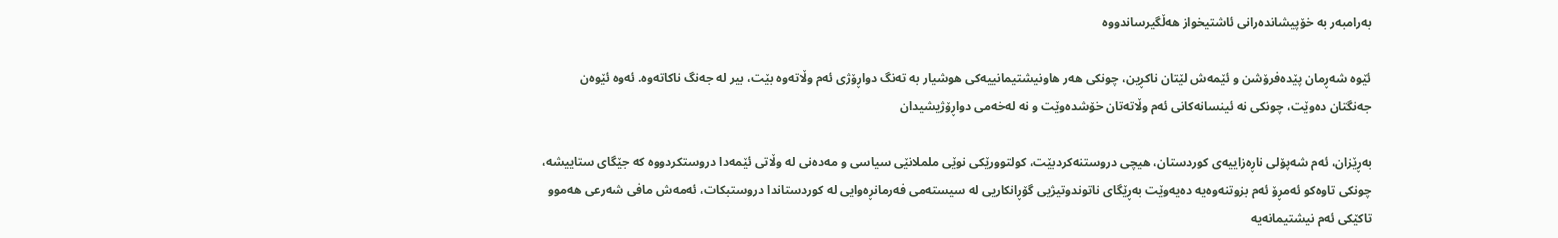بەرامبەر بە خۆپیشاندەرانی ئاشتیخواز ھەڵگیرساندووە

ئێوە شەڕمان پێدەفرۆشن و ئێمەش لێتان ناکڕین، چونکی ھەر ھاونیشتیمانییەکی ھوشیار بە تەنگ دواڕۆژی ئەم وڵاتەوە بێت، بیر لە جەنگ ناکاتەوە. ئەوە ئێوەن جەنگتان دەوێت، چونکی نە ئینسانەکانی ئەم وڵاتەتان خۆشدەوێت و نە لەخەمی دواڕۆژیشیدان

بەڕێزان، ئەم شەپۆلی ناڕەزاییەی کوردستان، ھیچی دروستنەکردبێت، کولتوورێکی نوێی ململانێی سیاسی و مەدەنی لە وڵاتی ئێمەدا دروستکردووە کە جێگای ستاییشە، چونکی تاوەکو ئەمڕۆ ئەم بزوتنەوەیە دەیەوێت بەڕێگای ناتوندوتیژیی گۆڕانکاریی لە سیستەمی فەرمانڕەوایی لە کوردستاندا دروستبکات، ئەمەش مافی شەرعی ھەموو تاکێکی ئەم نیشتیمانەیە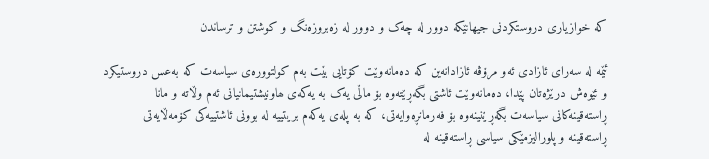کە خوازیاری دروستکردنی جیھانێکە دوور لە چەک و دوور لە زەبروزەنگ و کوشتن و ترساندن

ئێمە لە سەرای ئازادی ئەو مرۆڤە ئازادانەین کە دەمانەوێت کۆتایی بێت بەم کولتوورەی سیاسەت کە بەعس دروستیکرد و ئێوەش درێژەتان پێدا، دەمانەوێت ئاشتی بگەڕێتەوە بۆ ماڵی یەک بە یەکەی ھاونیشتیمانیانی ئەم وڵاتە و مانا ڕاستەقینەکانی سیاسەت بگەڕێنینەوە بۆ فەرمانڕەوایەتی، کە بە پلەی یەکەم بریتییە لە بوونی ئاشتییەکی کۆمەڵایەتی ڕاستەقینە و پلورالیزمێکی سیاسی ڕاستەقینە لە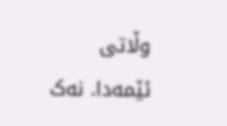وڵاتی ئێمەدا. نەک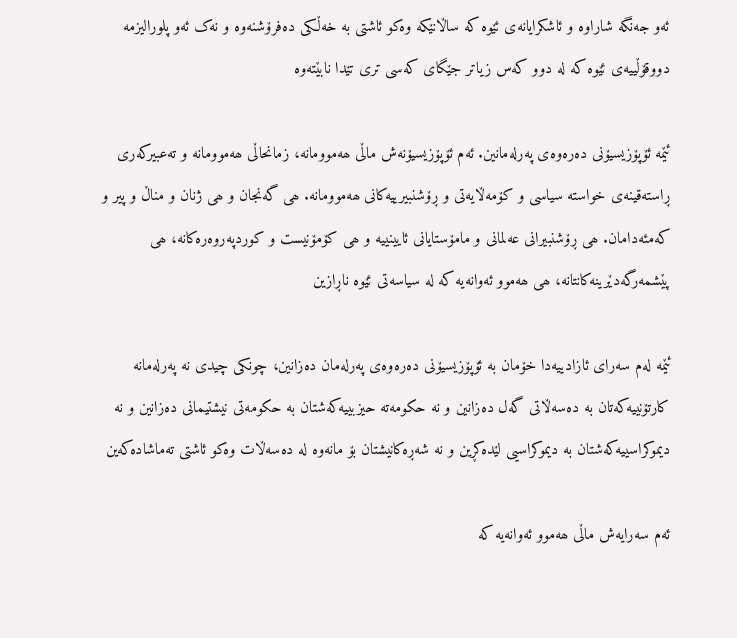ئەو جەنگە شاراوە و ئاشکرایانەی ئێوە کە ساڵانێکە وەکو ئاشتی بە خەڵکی دەفرۆشنەوە و نەک ئەو پلورالیزمە دووقۆڵییەی ئێوە کە لە دوو کەس زیاتر جێگای کەسی تری تێدا نابێتەوە

ئێمە ئۆپۆزیسیۆنی دەرەوەی پەرلەمانین. ئەم ئۆپۆزیسیۆنەش ماڵی ھەموومانە، زمانحاڵی ھەموومانە و تەعبیرکەری ڕاستەقینەی خواستە سیاسی و کۆمەڵایەتی و ڕۆشنبیرییەکانی ھەموومانە. ھی گەنجان و ھی ژنان و مناڵ و پیر و کەمئەدامان. ھی ڕۆشنبیرانی عەلمانی و مامۆستایانی ئایینییە و ھی کۆمۆنیست و کوردپەروەرەکانە، ھی پێشمەرگەدێرینەکانتانە، ھی ھەموو ئەوانەیە کە لە سیاسەتی ئێوە ناڕازین

ئێمە لەم سەرای ئازادییەدا خۆمان بە ئۆپۆزیسیۆنی دەرەوەی پەرلەمان دەزانین، چونکی چیدی نە پەرلەمانە کارتۆنییەکەتان بە دەسەڵاتی گەل دەزانین و نە حکومەتە حیزبییەکەشتان بە حکومەتی نیشتیمانی دەزانین و نە دیموکراسییەکەشتان بە دیموکراسیی لێدەکڕین و نە شەڕەکانیشتان بۆ مانەوە لە دەسەڵات وەکو ئاشتی تەماشادەکەین

ئەم سەرایەش ماڵی ھەموو ئەوانەیە کە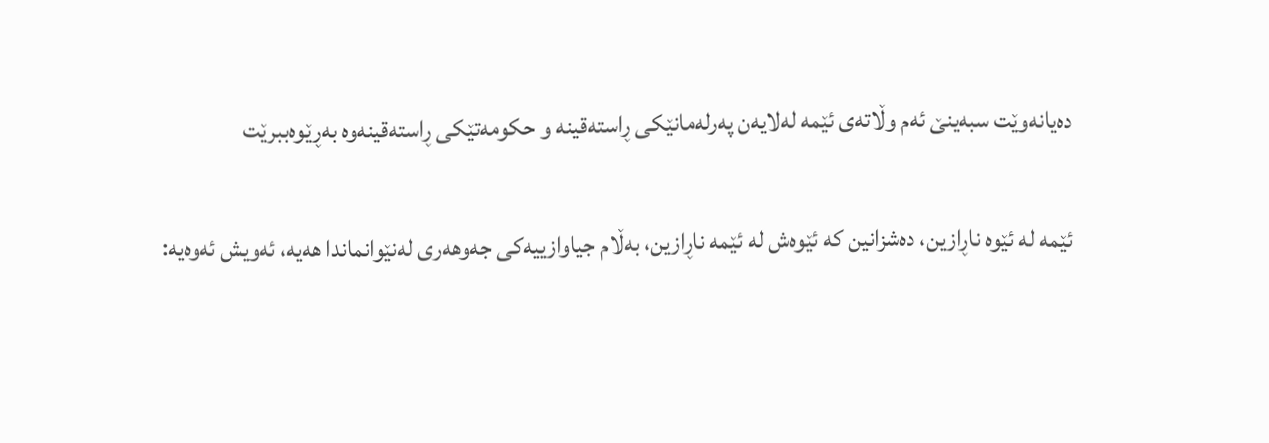دەیانەوێت سبەینێ ئەم وڵاتەی ئێمە لەلایەن پەرلەمانێکی ڕاستەقینە و حکومەتێکی ڕاستەقینەوە بەڕێوەببرێت

ئێمە لە ئێوە ناڕازین، دەشزانین کە ئێوەش لە ئێمە ناڕازین، بەڵام جیاوازییەکی جەوھەری لەنێوانماندا ھەیە، ئەویش ئەوەیە: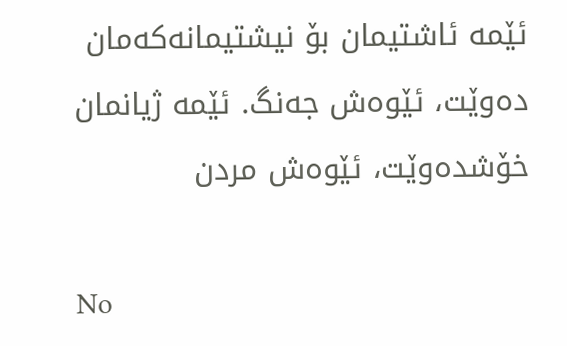ئێمە ئاشتیمان بۆ نیشتیمانەکەمان دەوێت، ئێوەش جەنگ. ئێمە ژیانمان خۆشدەوێت، ئێوەش مردن

No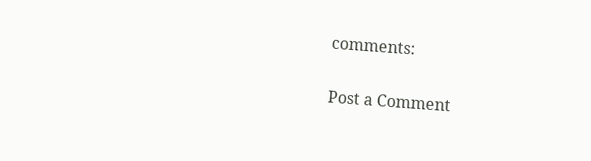comments:

Post a Comment